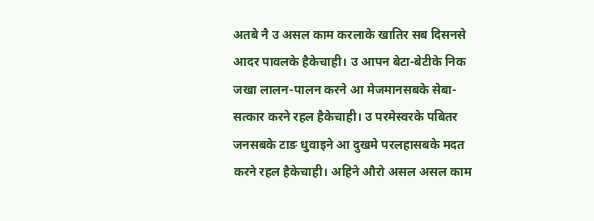अतबे नै उ असल काम करलाके खातिर सब दिसनसे आदर पावलके हैकेचाही। उ आपन बेटा-बेटीके निक जखा लालन-पालन करने आ मेजमानसबके सेबा-सत्कार करने रहल हैकेचाही। उ परमेस्वरके पबितर जनसबके टाङ धुवाइने आ दुखमे परलहासबके मदत करने रहल हैकेचाही। अहिने औरो असल असल काम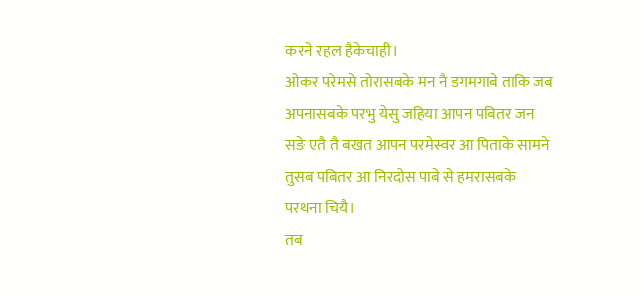करने रहल हैकेचाही।
ओकर परेमसे तोरासबके मन नै डगमगाबे ताकि जब अपनासबके परभु येसु जहिया आपन पबितर जन सङे एतै तै बखत आपन परमेस्वर आ पिताके सामने तुसब पबितर आ निरदोस पाबे से हमरासबके परथना चियै।
तब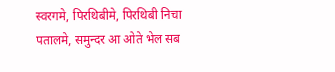स्वरगमे, पिरथिबीमे, पिरथिबी निचा पतालमे, समुन्दर आ ओते भेल सब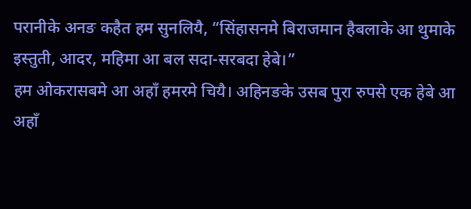परानीके अनङ कहैत हम सुनलियै, “सिंहासनमे बिराजमान हैबलाके आ थुमाके इस्तुती, आदर, महिमा आ बल सदा-सरबदा हेबे।”
हम ओकरासबमे आ अहाँ हमरमे चियै। अहिनङके उसब पुरा रुपसे एक हेबे आ अहाँ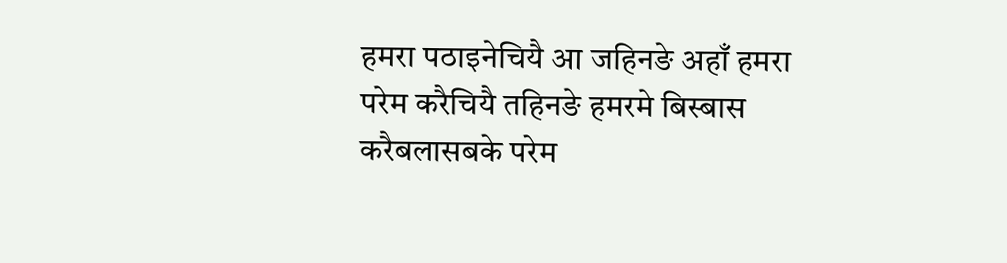हमरा पठाइनेचियै आ जहिनङे अहाँ हमरा परेम करैचियै तहिनङे हमरमे बिस्बास करैबलासबके परेम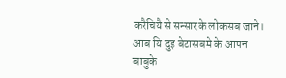करैचियै से सन्सारके लोकसब जाने।
आब यि दुइ बेटासबमे के आपन बाबुके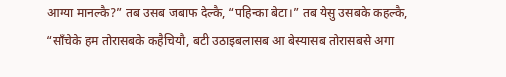आग्या मानल्कै?” तब उसब जबाफ देल्कै, “पहिन्का बेटा।” तब येसु उसबके कहल्कै, “साँचेके हम तोरासबके कहैचियौ, बटी उठाइबलासब आ बेस्यासब तोरासबसे अगा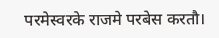परमेस्वरके राजमे परबेस करतौ।